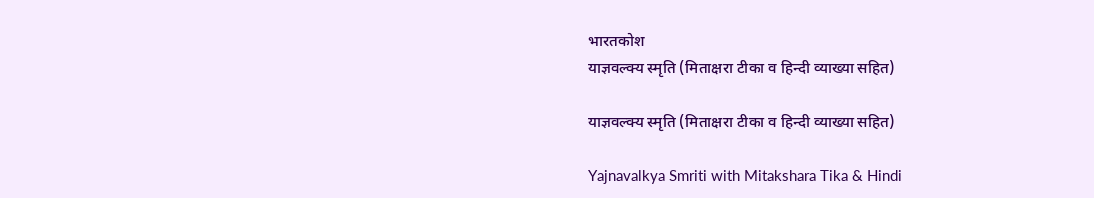भारतकोश
याज्ञवल्क्य स्मृति (मिताक्षरा टीका व हिन्दी व्याख्या सहित)

याज्ञवल्क्य स्मृति (मिताक्षरा टीका व हिन्दी व्याख्या सहित)

Yajnavalkya Smriti with Mitakshara Tika & Hindi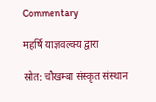Commentary

महर्षि याज्ञवल्क्य द्वारा

स्रोत: चौखम्बा संस्कृत संस्थान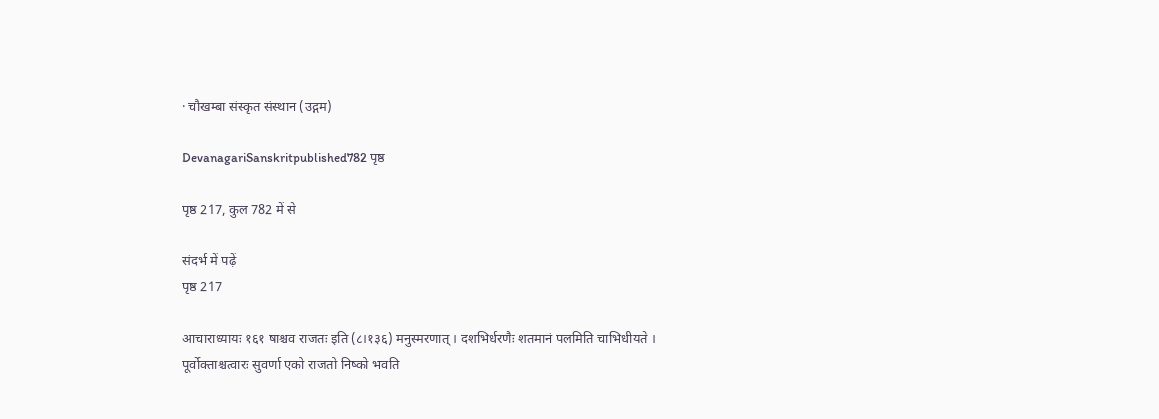· चौखम्बा संस्कृत संस्थान (उद्गम)

DevanagariSanskritpublished782 पृष्ठ

पृष्ठ 217, कुल 782 में से

संदर्भ में पढ़ें
पृष्ठ 217

आचाराध्यायः १६१ षाश्चव राजतः इति (८।१३६) मनुस्मरणात् । दशभिर्धरणैः शतमानं पलमिति चाभिधीयते । पूर्वोक्ताश्चत्वारः सुवर्णा एको राजतो निष्को भवति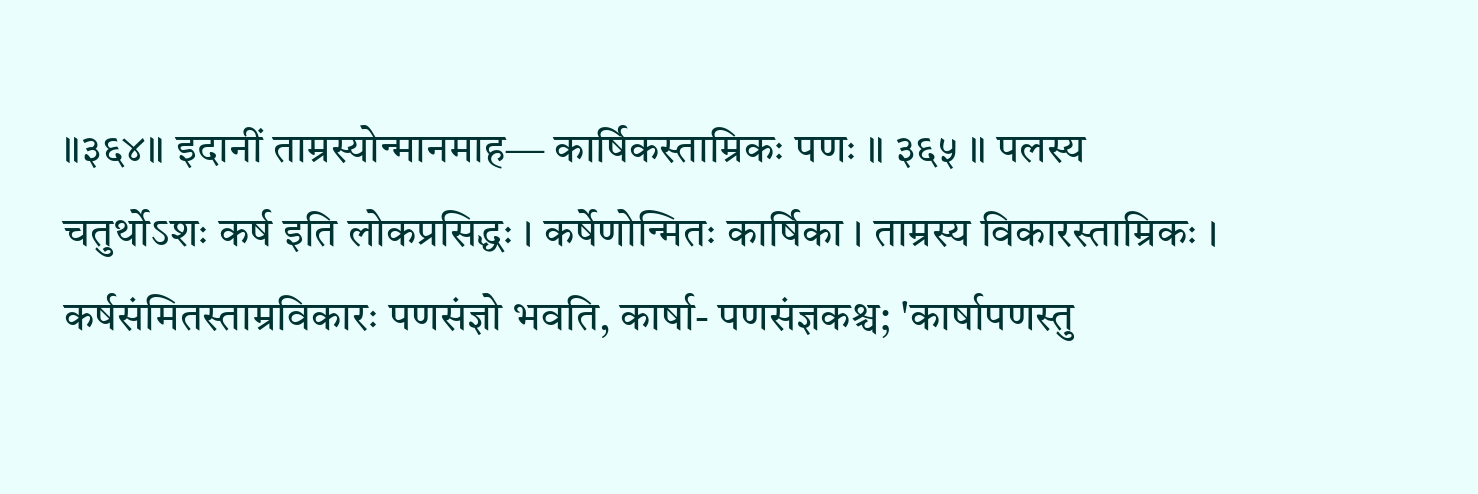॥३६४॥ इदानीं ताम्रस्योन्मानमाह— कार्षिकस्ताम्रिकः पणः ॥ ३६५ ॥ पलस्य चतुर्थोऽशः कर्ष इति लोकप्रसिद्धः । कर्षेणोन्मितः कार्षिका । ताम्रस्य विकारस्ताम्रिकः । कर्षसंमितस्ताम्रविकारः पणसंज्ञो भवति, कार्षा- पणसंज्ञकश्च; 'कार्षापणस्तु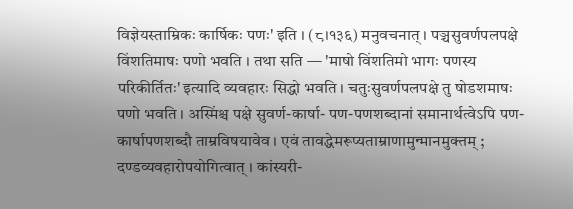विज्ञेयस्ताम्रिकः कार्षिकः पणः' इति । (८।१३६) मनुवचनात् । पञ्चसुवर्णपलपक्षे विंशतिमाषः पणो भवति । तथा सति — 'माषो विंशतिमो भागः पणस्य परिकीर्तितः' इत्यादि व्यवहारः सिद्धो भवति । चतुःसुवर्णपलपक्षे तु षोडशमाषः पणो भवति । अस्मिंश्च पक्षे सुवर्ण-कार्षा- पण-पणशब्दानां समानार्थत्वेऽपि पण-कार्षापणशब्दौ ताम्रविषयावेव । एवं तावद्धेमरूप्यताम्राणामुन्मानमुक्तम् ; दण्डव्यवहारोपयोगित्वात् । कांस्यरी-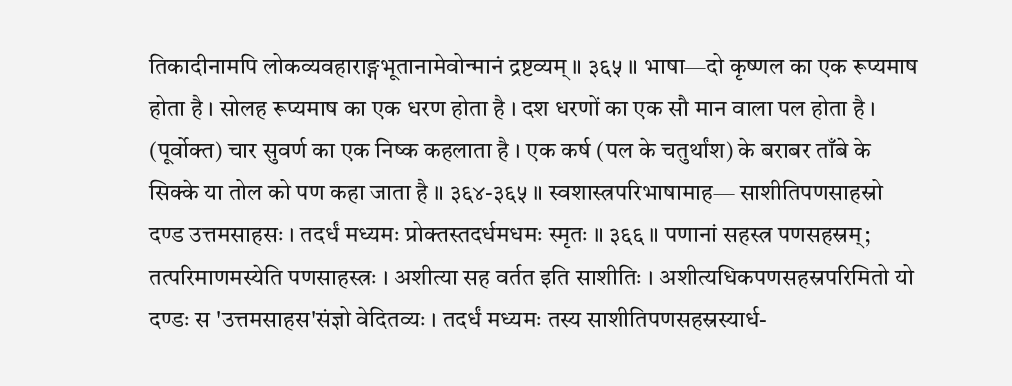तिकादीनामपि लोकव्यवहाराङ्गभूतानामेवोन्मानं द्रष्टव्यम् ॥ ३६५ ॥ भाषा—दो कृष्णल का एक रूप्यमाष होता है । सोलह रूप्यमाष का एक धरण होता है । दश धरणों का एक सौ मान वाला पल होता है । (पूर्वोक्त) चार सुवर्ण का एक निष्क कहलाता है । एक कर्ष (पल के चतुर्थांश) के बराबर ताँबे के सिक्के या तोल को पण कहा जाता है ॥ ३६४-३६५ ॥ स्वशास्त्रपरिभाषामाह— साशीतिपणसाहस्रो दण्ड उत्तमसाहसः । तदर्धं मध्यमः प्रोक्तस्तदर्धमधमः स्मृतः ॥ ३६६ ॥ पणानां सहस्त्र पणसहस्रम्; तत्परिमाणमस्येति पणसाहस्त्रः । अशीत्या सह वर्तत इति साशीतिः । अशीत्यधिकपणसहस्रपरिमितो यो दण्डः स 'उत्तमसाहस'संज्ञो वेदितव्यः । तदर्धं मध्यमः तस्य साशीतिपणसहस्रस्यार्ध-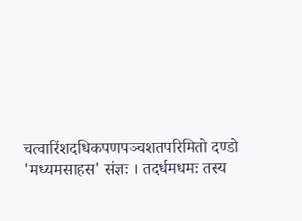चत्वारिंशदधिकपणपञ्चशतपरिमितो दण्डो 'मध्यमसाहस' संज्ञः । तदर्धमधमः तस्य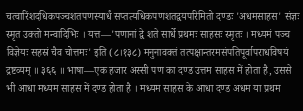चत्वारिंशदधिकपञ्चशतपणस्यार्धं सप्तत्यधिकपणशतद्वयपरिमितो दण्डः 'अधमसाहस' संज्ञः स्मृत उक्तो मन्वादिभिः । यत्त—'पणानां द्वे शते सार्धे प्रथमः साहसः स्मृतः । मध्यमं पञ्च विज्ञेयः सहस्रं चैव चोत्तमः' इति (८।१३८) मनुनावक्तं तत्पक्षान्तरमसंपतिपूर्वापराधविषयं द्रष्टव्यम् ॥ ३६६ ॥ भाषा—एक हजार अस्सी पण का दण्ड उत्तम साहस में होता है, उससे भी आधा मध्यम साहस में दण्ड होता है । मध्यम साहस के आधा दण्ड अधम या प्रथम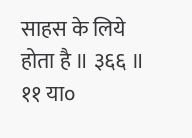साहस के लिये होता है ॥ ३६६ ॥ ११ या०